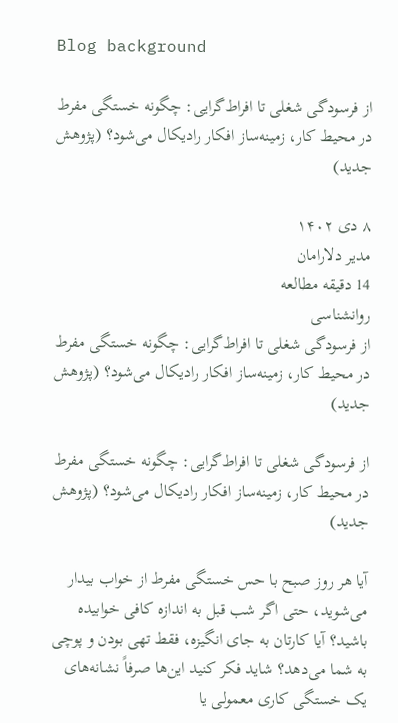Blog background

از فرسودگی شغلی تا افراط‌گرایی: چگونه خستگی مفرط در محیط کار، زمینه‌ساز افکار رادیکال می‌شود؟ (پژوهش جدید)

۸ دی ۱۴۰۲
مدیر دلارامان
14 دقیقه مطالعه
روانشناسی
از فرسودگی شغلی تا افراط‌گرایی: چگونه خستگی مفرط در محیط کار، زمینه‌ساز افکار رادیکال می‌شود؟ (پژوهش جدید)

از فرسودگی شغلی تا افراط‌گرایی: چگونه خستگی مفرط در محیط کار، زمینه‌ساز افکار رادیکال می‌شود؟ (پژوهش جدید)

آیا هر روز صبح با حس خستگی مفرط از خواب بیدار می‌شوید، حتی اگر شب قبل به اندازه کافی خوابیده باشید؟ آیا کارتان به جای انگیزه، فقط تهی بودن و پوچی به شما می‌دهد؟ شاید فکر کنید این‌ها صرفاً نشانه‌های یک خستگی کاری معمولی یا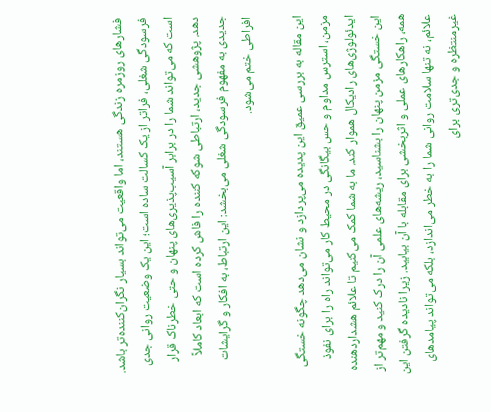فشارهای روزمره زندگی هستند، اما واقعیت می‌تواند بسیار نگران‌کننده‌تر باشد. فرسودگی شغلی، فراتر از یک کسالت ساده است؛ این یک وضعیت روانی جدی است که می‌تواند شما را در برابر آسیب‌پذیری‌های پنهان و حتی خطرناک قرار دهد. پژوهشی جدید، ارتباطی شوکه کننده را فاش کرده است که ابعاد کاملاً جدیدی به مفهوم فرسودگی شغلی می‌بخشد: این ارتباط، به افکار و گرایشات افراطی ختم می‌شود.

این مقاله به بررسی عمیق این پدیده می‌پردازد و نشان می‌دهد چگونه خستگی مزمن، استرس مداوم و حس بیگانگی در محیط کار می‌تواند راه را برای نفوذ ایدئولوژی‌های رادیکال هموار کند. ما به شما کمک می‌کنیم تا علائم هشداردهنده این خستگی مزمن پنهان را بشناسید، ریشه‌های علمی آن را درک کنید و مهم‌تر از همه، راهکارهای عملی و اثربخشی برای مقابله با آن بیابید. زیرا نادیده گرفتن این علائم، نه تنها سلامت روانی شما را به خطر می‌اندازد، بلکه می‌تواند پیامدهای غیرمنتظره و جدی‌تری برای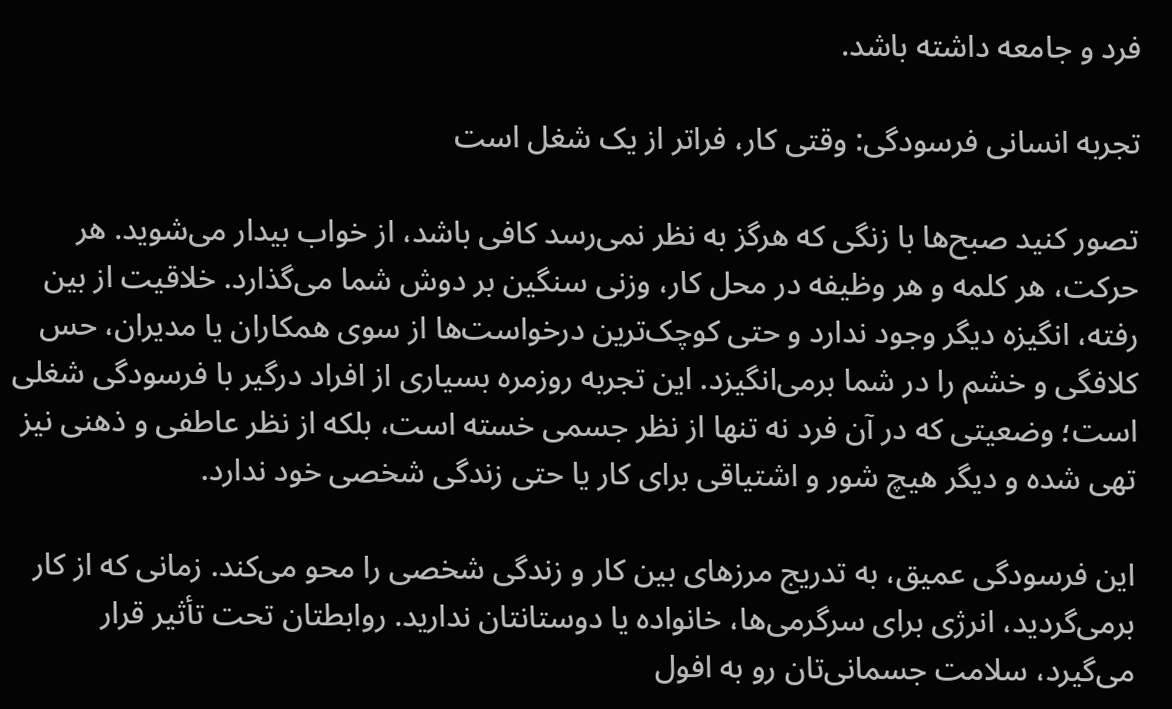فرد و جامعه داشته باشد.

تجربه انسانی فرسودگی: وقتی کار، فراتر از یک شغل است

تصور کنید صبح‌ها با زنگی که هرگز به نظر نمی‌رسد کافی باشد، از خواب بیدار می‌شوید. هر حرکت، هر کلمه و هر وظیفه در محل کار، وزنی سنگین بر دوش شما می‌گذارد. خلاقیت از بین رفته، انگیزه دیگر وجود ندارد و حتی کوچک‌ترین درخواست‌ها از سوی همکاران یا مدیران، حس کلافگی و خشم را در شما برمی‌انگیزد. این تجربه روزمره بسیاری از افراد درگیر با فرسودگی شغلی است؛ وضعیتی که در آن فرد نه تنها از نظر جسمی خسته است، بلکه از نظر عاطفی و ذهنی نیز تهی شده و دیگر هیچ شور و اشتیاقی برای کار یا حتی زندگی شخصی خود ندارد.

این فرسودگی عمیق، به تدریج مرزهای بین کار و زندگی شخصی را محو می‌کند. زمانی که از کار برمی‌گردید، انرژی برای سرگرمی‌ها، خانواده یا دوستانتان ندارید. روابطتان تحت تأثیر قرار می‌گیرد، سلامت جسمانی‌تان رو به افول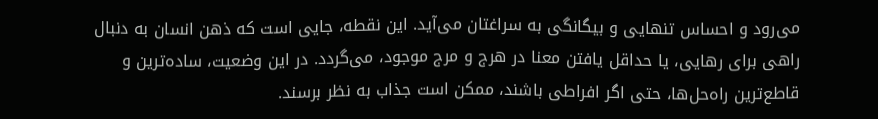می‌رود و احساس تنهایی و بیگانگی به سراغتان می‌آید. این نقطه، جایی است که ذهن انسان به دنبال راهی برای رهایی، یا حداقل یافتن معنا در هرج و مرج موجود، می‌گردد. در این وضعیت، ساده‌ترین و قاطع‌ترین راه‌حل‌ها، حتی اگر افراطی باشند، ممکن است جذاب به نظر برسند.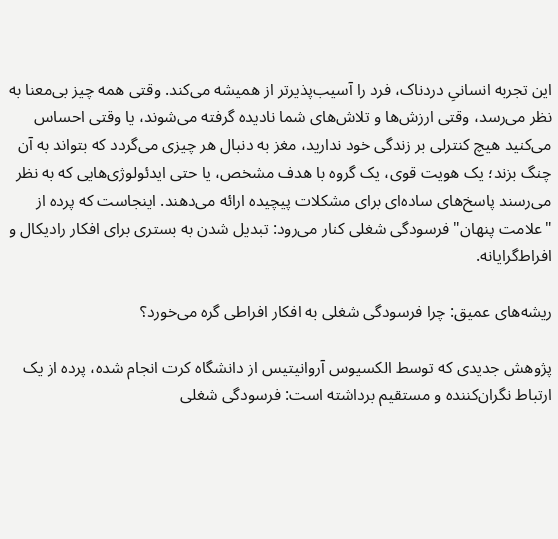این تجربه انسانیِ دردناک، فرد را آسیب‌پذیرتر از همیشه می‌کند. وقتی همه چیز بی‌معنا به نظر می‌رسد، وقتی ارزش‌ها و تلاش‌های شما نادیده گرفته می‌شوند، یا وقتی احساس می‌کنید هیچ کنترلی بر زندگی خود ندارید، مغز به دنبال هر چیزی می‌گردد که بتواند به آن چنگ بزند؛ یک هویت قوی، یک گروه با هدف مشخص، یا حتی ایدئولوژی‌هایی که به نظر می‌رسند پاسخ‌های ساده‌ای برای مشکلات پیچیده ارائه می‌دهند. اینجاست که پرده از "علامت پنهان" فرسودگی شغلی کنار می‌رود: تبدیل شدن به بستری برای افکار رادیکال و افراط‌گرایانه.

ریشه‌های عمیق: چرا فرسودگی شغلی به افکار افراطی گره می‌خورد؟

پژوهش جدیدی که توسط الکسیوس آروانیتیس از دانشگاه کرت انجام شده، پرده از یک ارتباط نگران‌کننده و مستقیم برداشته است: فرسودگی شغلی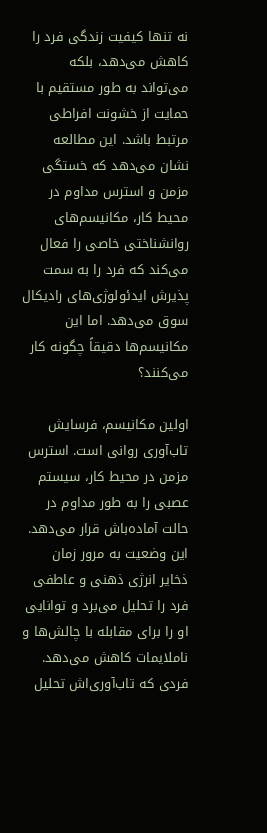نه تنها کیفیت زندگی فرد را کاهش می‌دهد، بلکه می‌تواند به طور مستقیم با حمایت از خشونت افراطی مرتبط باشد. این مطالعه نشان می‌دهد که خستگی مزمن و استرس مداوم در محیط کار، مکانیسم‌های روانشناختی خاصی را فعال می‌کند که فرد را به سمت پذیرش ایدئولوژی‌های رادیکال سوق می‌دهد. اما این مکانیسم‌ها دقیقاً چگونه کار می‌کنند؟

اولین مکانیسم، فرسایش تاب‌آوری روانی است. استرس مزمن در محیط کار، سیستم عصبی را به طور مداوم در حالت آماده‌باش قرار می‌دهد. این وضعیت به مرور زمان ذخایر انرژی ذهنی و عاطفی فرد را تحلیل می‌برد و توانایی او را برای مقابله با چالش‌ها و ناملایمات کاهش می‌دهد. فردی که تاب‌آوری‌اش تحلیل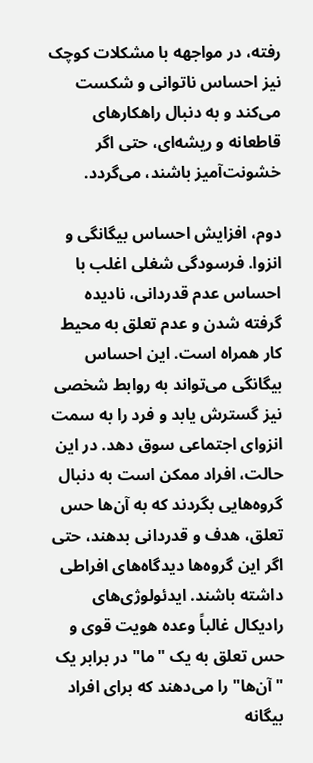رفته، در مواجهه با مشکلات کوچک نیز احساس ناتوانی و شکست می‌کند و به دنبال راهکارهای قاطعانه و ریشه‌ای، حتی اگر خشونت‌آمیز باشند، می‌گردد.

دوم، افزایش احساس بیگانگی و انزوا. فرسودگی شغلی اغلب با احساس عدم قدردانی، نادیده گرفته شدن و عدم تعلق به محیط کار همراه است. این احساس بیگانگی می‌تواند به روابط شخصی نیز گسترش یابد و فرد را به سمت انزوای اجتماعی سوق دهد. در این حالت، افراد ممکن است به دنبال گروه‌هایی بگردند که به آن‌ها حس تعلق، هدف و قدردانی بدهند، حتی اگر این گروه‌ها دیدگاه‌های افراطی داشته باشند. ایدئولوژی‌های رادیکال غالباً وعده هویت قوی و حس تعلق به یک "ما" در برابر یک "آن‌ها" را می‌دهند که برای افراد بیگانه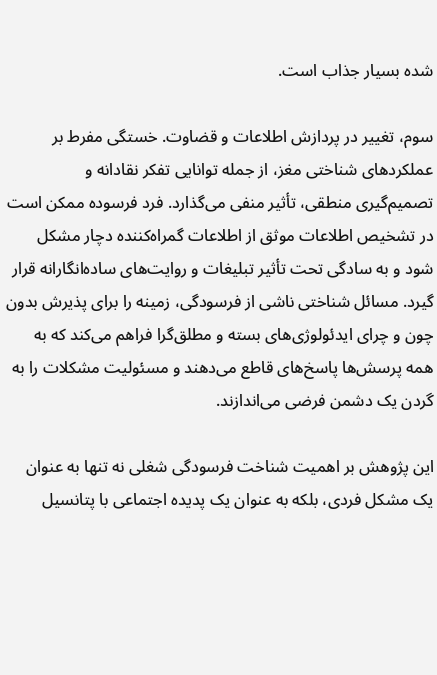شده بسیار جذاب است.

سوم، تغییر در پردازش اطلاعات و قضاوت. خستگی مفرط بر عملکردهای شناختی مغز، از جمله توانایی تفکر نقادانه و تصمیم‌گیری منطقی، تأثیر منفی می‌گذارد. فرد فرسوده ممکن است در تشخیص اطلاعات موثق از اطلاعات گمراه‌کننده دچار مشکل شود و به سادگی تحت تأثیر تبلیغات و روایت‌های ساده‌انگارانه قرار گیرد. مسائل شناختی ناشی از فرسودگی، زمینه را برای پذیرش بدون چون و چرای ایدئولوژی‌های بسته‌ و مطلق‌گرا فراهم می‌کند که به همه پرسش‌ها پاسخ‌های قاطع می‌دهند و مسئولیت مشکلات را به گردن یک دشمن فرضی می‌اندازند.

این پژوهش بر اهمیت شناخت فرسودگی شغلی نه تنها به عنوان یک مشکل فردی، بلکه به عنوان یک پدیده اجتماعی با پتانسیل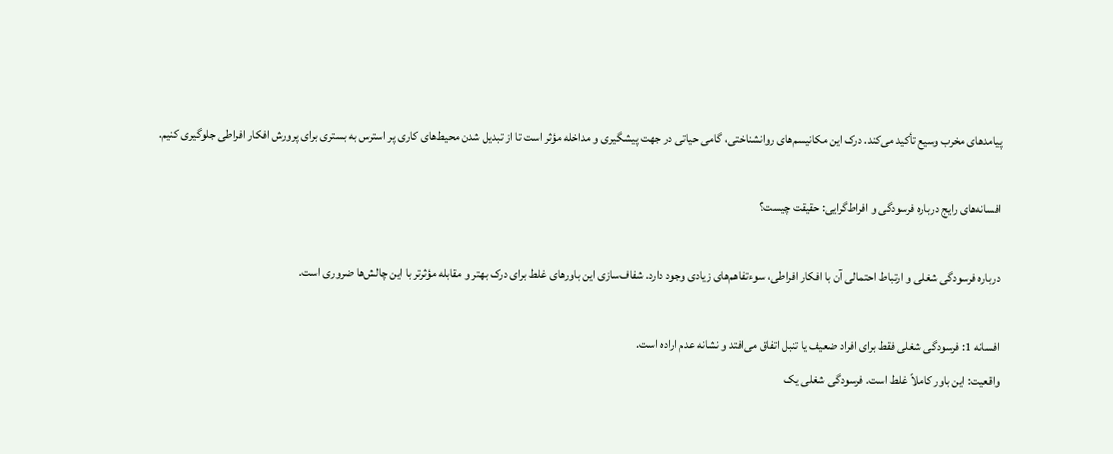پیامدهای مخرب وسیع تأکید می‌کند. درک این مکانیسم‌های روانشناختی، گامی حیاتی در جهت پیشگیری و مداخله مؤثر است تا از تبدیل شدن محیط‌های کاری پر استرس به بستری برای پرورش افکار افراطی جلوگیری کنیم.

افسانه‌های رایج درباره فرسودگی و افراط‌گرایی: حقیقت چیست؟

درباره فرسودگی شغلی و ارتباط احتمالی آن با افکار افراطی، سوءتفاهم‌های زیادی وجود دارد. شفاف‌سازی این باورهای غلط برای درک بهتر و مقابله مؤثرتر با این چالش‌ها ضروری است.

افسانه 1: فرسودگی شغلی فقط برای افراد ضعیف یا تنبل اتفاق می‌افتد و نشانه عدم اراده است.
واقعیت: این باور کاملاً غلط است. فرسودگی شغلی یک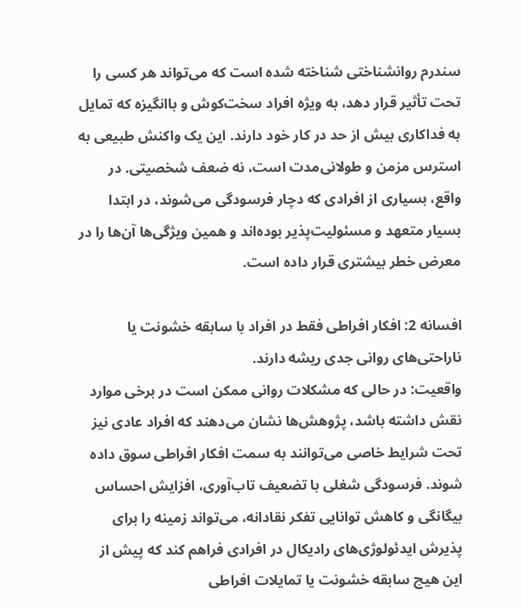سندرم روانشناختی شناخته شده است که می‌تواند هر کسی را تحت تأثیر قرار دهد، به ویژه افراد سخت‌کوش و باانگیزه که تمایل به فداکاری بیش از حد در کار خود دارند. این یک واکنش طبیعی به استرس مزمن و طولانی‌مدت است، نه ضعف شخصیتی. در واقع، بسیاری از افرادی که دچار فرسودگی می‌شوند، در ابتدا بسیار متعهد و مسئولیت‌پذیر بوده‌اند و همین ویژگی‌ها آن‌ها را در معرض خطر بیشتری قرار داده است.

افسانه 2: افکار افراطی فقط در افراد با سابقه خشونت یا ناراحتی‌های روانی جدی ریشه دارند.
واقعیت: در حالی که مشکلات روانی ممکن است در برخی موارد نقش داشته باشد، پژوهش‌ها نشان می‌دهند که افراد عادی نیز تحت شرایط خاصی می‌توانند به سمت افکار افراطی سوق داده شوند. فرسودگی شغلی با تضعیف تاب‌آوری، افزایش احساس بیگانگی و کاهش توانایی تفکر نقادانه، می‌تواند زمینه را برای پذیرش ایدئولوژی‌های رادیکال در افرادی فراهم کند که پیش از این هیچ سابقه خشونت یا تمایلات افراطی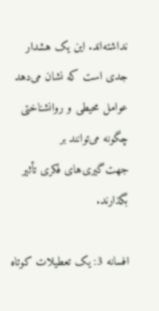نداشته‌اند. این یک هشدار جدی است که نشان می‌دهد عوامل محیطی و روانشناختی چگونه می‌توانند بر جهت‌گیری‌های فکری تأثیر بگذارند.

افسانه 3: یک تعطیلات کوتاه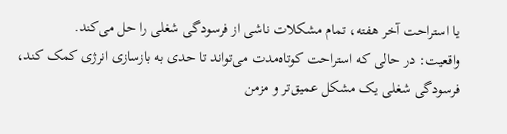یا استراحت آخر هفته، تمام مشکلات ناشی از فرسودگی شغلی را حل می‌کند.
واقعیت: در حالی که استراحت کوتاه‌مدت می‌تواند تا حدی به بازسازی انرژی کمک کند، فرسودگی شغلی یک مشکل عمیق‌تر و مزمن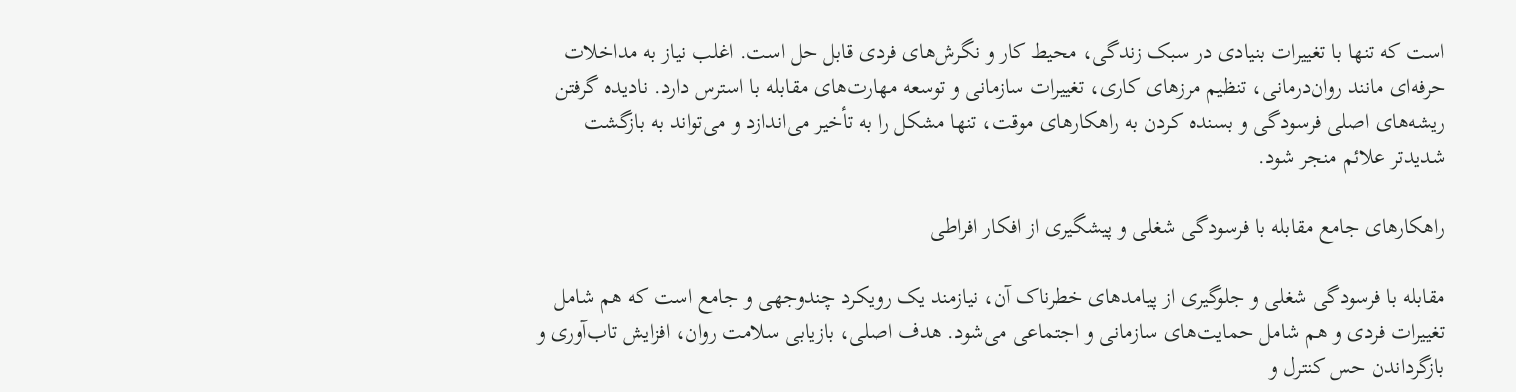است که تنها با تغییرات بنیادی در سبک زندگی، محیط کار و نگرش‌های فردی قابل حل است. اغلب نیاز به مداخلات حرفه‌ای مانند روان‌درمانی، تنظیم مرزهای کاری، تغییرات سازمانی و توسعه مهارت‌های مقابله با استرس دارد. نادیده گرفتن ریشه‌های اصلی فرسودگی و بسنده کردن به راهکارهای موقت، تنها مشکل را به تأخیر می‌اندازد و می‌تواند به بازگشت شدیدتر علائم منجر شود.

راهکارهای جامع مقابله با فرسودگی شغلی و پیشگیری از افکار افراطی

مقابله با فرسودگی شغلی و جلوگیری از پیامدهای خطرناک آن، نیازمند یک رویکرد چندوجهی و جامع است که هم شامل تغییرات فردی و هم شامل حمایت‌های سازمانی و اجتماعی می‌شود. هدف اصلی، بازیابی سلامت روان، افزایش تاب‌آوری و بازگرداندن حس کنترل و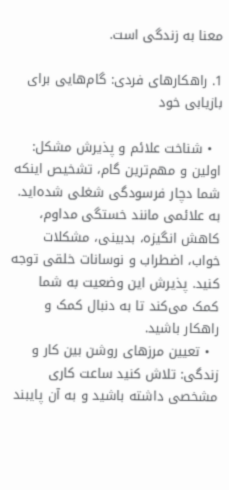معنا به زندگی است.

1. راهکارهای فردی: گام‌هایی برای بازیابی خود

  • شناخت علائم و پذیرش مشکل: اولین و مهم‌ترین گام، تشخیص اینکه شما دچار فرسودگی شغلی شده‌اید. به علائمی مانند خستگی مداوم، کاهش انگیزه، بدبینی، مشکلات خواب، اضطراب و نوسانات خلقی توجه کنید. پذیرش این وضعیت به شما کمک می‌کند تا به دنبال کمک و راهکار باشید.
  • تعیین مرزهای روشن بین کار و زندگی: تلاش کنید ساعت کاری مشخصی داشته باشید و به آن پایبند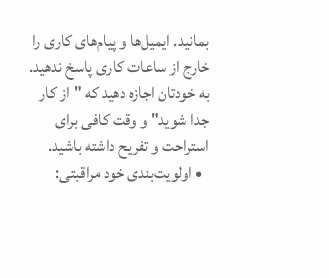بمانید. ایمیل‌ها و پیام‌های کاری را خارج از ساعات کاری پاسخ ندهید. به خودتان اجازه دهید که "از کار جدا شوید" و وقت کافی برای استراحت و تفریح داشته باشید.
  • اولویت‌بندی خود مراقبتی: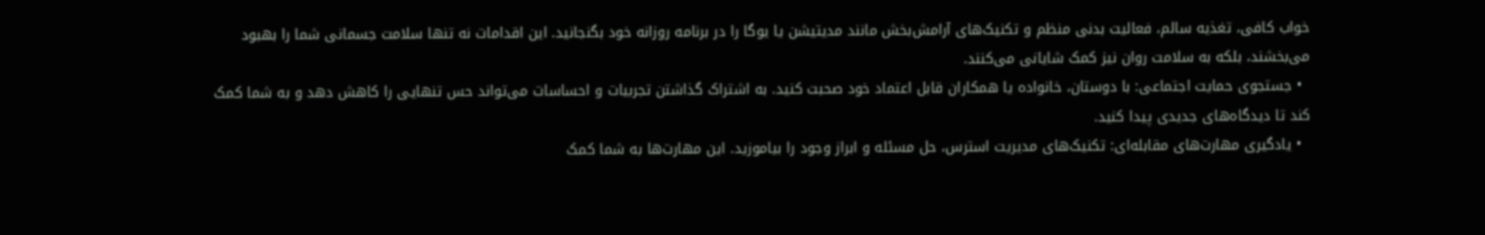خواب کافی، تغذیه سالم، فعالیت بدنی منظم و تکنیک‌های آرامش‌بخش مانند مدیتیشن یا یوگا را در برنامه روزانه خود بگنجانید. این اقدامات نه تنها سلامت جسمانی شما را بهبود می‌بخشند، بلکه به سلامت روان نیز کمک شایانی می‌کنند.
  • جستجوی حمایت اجتماعی: با دوستان، خانواده یا همکاران قابل اعتماد خود صحبت کنید. به اشتراک گذاشتن تجربیات و احساسات می‌تواند حس تنهایی را کاهش دهد و به شما کمک کند تا دیدگاه‌های جدیدی پیدا کنید.
  • یادگیری مهارت‌های مقابله‌ای: تکنیک‌های مدیریت استرس، حل مسئله و ابراز وجود را بیاموزید. این مهارت‌ها به شما کمک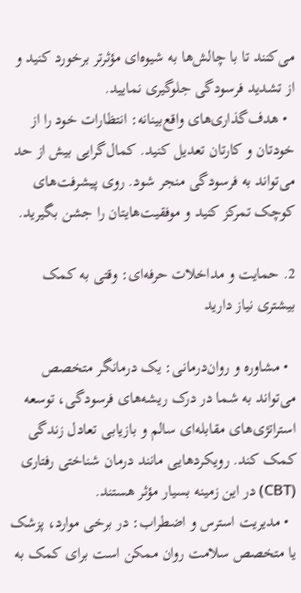می‌کنند تا با چالش‌ها به شیوه‌ای مؤثرتر برخورد کنید و از تشدید فرسودگی جلوگیری نمایید.
  • هدف‌گذاری‌های واقع‌بینانه: انتظارات خود را از خودتان و کارتان تعدیل کنید. کمال‌گرایی بیش از حد می‌تواند به فرسودگی منجر شود. روی پیشرفت‌های کوچک تمرکز کنید و موفقیت‌هایتان را جشن بگیرید.

2. حمایت و مداخلات حرفه‌ای: وقتی به کمک بیشتری نیاز دارید

  • مشاوره و روان‌درمانی: یک درمانگر متخصص می‌تواند به شما در درک ریشه‌های فرسودگی، توسعه استراتژی‌های مقابله‌ای سالم و بازیابی تعادل زندگی کمک کند. رویکردهایی مانند درمان شناختی رفتاری (CBT) در این زمینه بسیار مؤثر هستند.
  • مدیریت استرس و اضطراب: در برخی موارد، پزشک یا متخصص سلامت روان ممکن است برای کمک به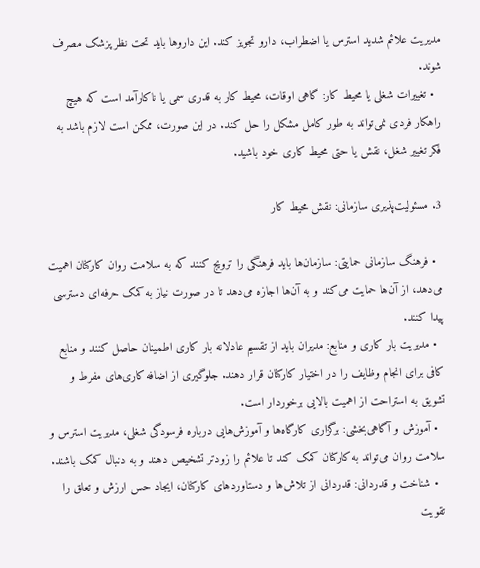مدیریت علائم شدید استرس یا اضطراب، دارو تجویز کند. این داروها باید تحت نظر پزشک مصرف شوند.
  • تغییرات شغلی یا محیط کار: گاهی اوقات، محیط کار به قدری سمی یا ناکارآمد است که هیچ راهکار فردی نمی‌تواند به طور کامل مشکل را حل کند. در این صورت، ممکن است لازم باشد به فکر تغییر شغل، نقش یا حتی محیط کاری خود باشید.

3. مسئولیت‌پذیری سازمانی: نقش محیط کار

  • فرهنگ سازمانی حمایتی: سازمان‌ها باید فرهنگی را ترویج کنند که به سلامت روان کارکنان اهمیت می‌دهد، از آن‌ها حمایت می‌کند و به آن‌ها اجازه می‌دهد تا در صورت نیاز به کمک حرفه‌ای دسترسی پیدا کنند.
  • مدیریت بار کاری و منابع: مدیران باید از تقسیم عادلانه بار کاری اطمینان حاصل کنند و منابع کافی برای انجام وظایف را در اختیار کارکنان قرار دهند. جلوگیری از اضافه کاری‌های مفرط و تشویق به استراحت از اهمیت بالایی برخوردار است.
  • آموزش و آگاهی‌بخشی: برگزاری کارگاه‌ها و آموزش‌هایی درباره فرسودگی شغلی، مدیریت استرس و سلامت روان می‌تواند به کارکنان کمک کند تا علائم را زودتر تشخیص دهند و به دنبال کمک باشند.
  • شناخت و قدردانی: قدردانی از تلاش‌ها و دستاوردهای کارکنان، ایجاد حس ارزش و تعلق را تقویت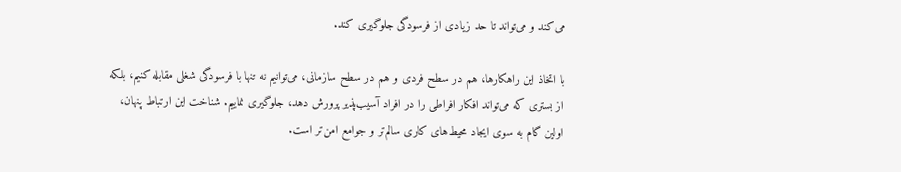می‌کند و می‌تواند تا حد زیادی از فرسودگی جلوگیری کند.

با اتخاذ این راهکارها، هم در سطح فردی و هم در سطح سازمانی، می‌توانیم نه تنها با فرسودگی شغلی مقابله کنیم، بلکه از بستری که می‌تواند افکار افراطی را در افراد آسیب‌پذیر پرورش دهد، جلوگیری نماییم. شناخت این ارتباط پنهان، اولین گام به سوی ایجاد محیط‌های کاری سالم‌تر و جوامع امن‌تر است.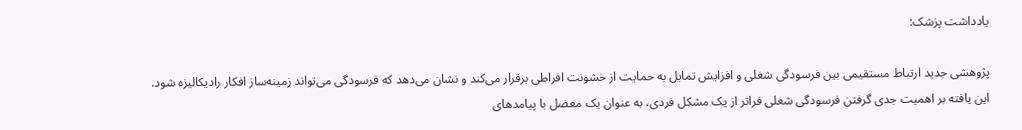یادداشت پزشک:

پژوهشی جدید ارتباط مستقیمی بین فرسودگی شغلی و افزایش تمایل به حمایت از خشونت افراطی برقرار می‌کند و نشان می‌دهد که فرسودگی می‌تواند زمینه‌ساز افکار رادیکالیزه شود. این یافته بر اهمیت جدی گرفتن فرسودگی شغلی فراتر از یک مشکل فردی، به عنوان یک معضل با پیامدهای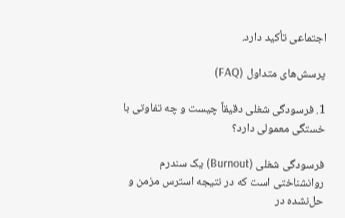اجتماعی تأکید دارد.

پرسش‌های متداول (FAQ)

1. فرسودگی شغلی دقیقاً چیست و چه تفاوتی با خستگی معمولی دارد؟

فرسودگی شغلی (Burnout) یک سندرم روانشناختی است که در نتیجه استرس مزمن و حل‌نشده در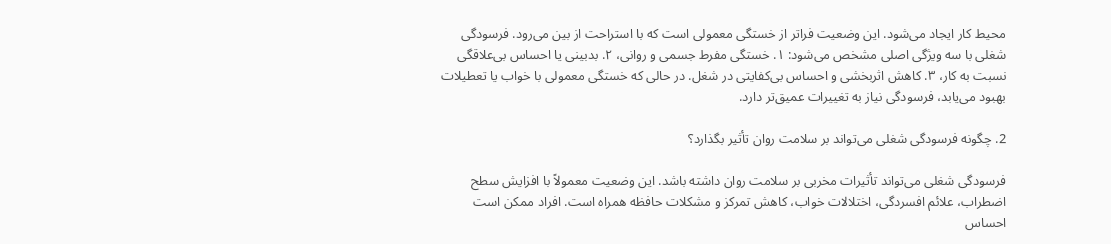محیط کار ایجاد می‌شود. این وضعیت فراتر از خستگی معمولی است که با استراحت از بین می‌رود. فرسودگی شغلی با سه ویژگی اصلی مشخص می‌شود: ۱. خستگی مفرط جسمی و روانی، ۲. بدبینی یا احساس بی‌علاقگی نسبت به کار، ۳. کاهش اثربخشی و احساس بی‌کفایتی در شغل. در حالی که خستگی معمولی با خواب یا تعطیلات بهبود می‌یابد، فرسودگی نیاز به تغییرات عمیق‌تر دارد.

2. چگونه فرسودگی شغلی می‌تواند بر سلامت روان تأثیر بگذارد؟

فرسودگی شغلی می‌تواند تأثیرات مخربی بر سلامت روان داشته باشد. این وضعیت معمولاً با افزایش سطح اضطراب، علائم افسردگی، اختلالات خواب، کاهش تمرکز و مشکلات حافظه همراه است. افراد ممکن است احساس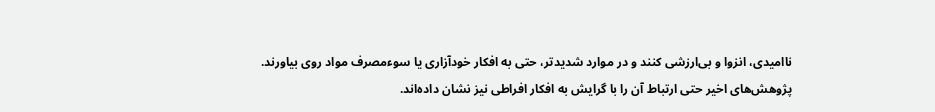ناامیدی، انزوا و بی‌ارزشی کنند و در موارد شدیدتر، حتی به افکار خودآزاری یا سوءمصرف مواد روی بیاورند. پژوهش‌های اخیر حتی ارتباط آن را با گرایش به افکار افراطی نیز نشان داده‌اند.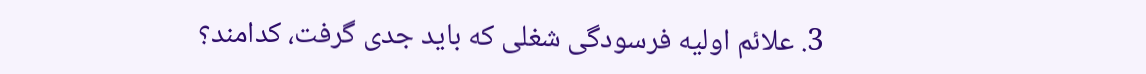3. علائم اولیه فرسودگی شغلی که باید جدی گرفت، کدامند؟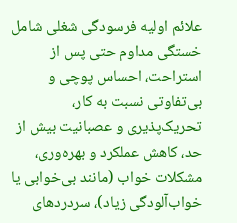علائم اولیه فرسودگی شغلی شامل خستگی مداوم حتی پس از استراحت، احساس پوچی و بی‌تفاوتی نسبت به کار، تحریک‌پذیری و عصبانیت بیش از حد، کاهش عملکرد و بهره‌وری، مشکلات خواب (مانند بی‌خوابی یا خواب‌آلودگی زیاد)، سردردهای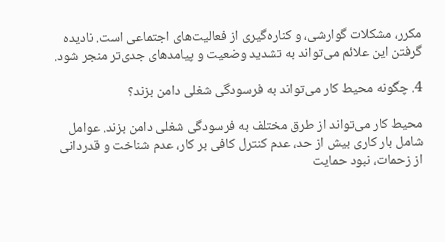مکرر، مشکلات گوارشی، و کناره‌گیری از فعالیت‌های اجتماعی است. نادیده گرفتن این علائم می‌تواند به تشدید وضعیت و پیامدهای جدی‌تر منجر شود.

4. چگونه محیط کار می‌تواند به فرسودگی شغلی دامن بزند؟

محیط کار می‌تواند از طرق مختلف به فرسودگی شغلی دامن بزند. عوامل شامل بار کاری بیش از حد، عدم کنترل کافی بر کار، عدم شناخت و قدردانی از زحمات، نبود حمایت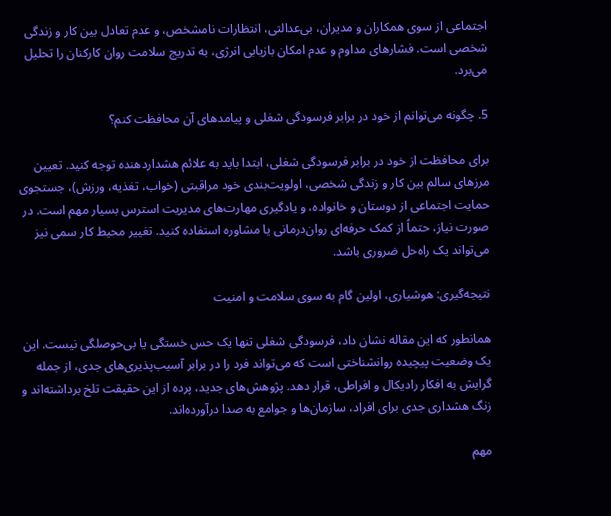اجتماعی از سوی همکاران و مدیران، بی‌عدالتی، انتظارات نامشخص، و عدم تعادل بین کار و زندگی شخصی است. فشارهای مداوم و عدم امکان بازیابی انرژی، به تدریج سلامت روان کارکنان را تحلیل می‌برد.

5. چگونه می‌توانم از خود در برابر فرسودگی شغلی و پیامدهای آن محافظت کنم؟

برای محافظت از خود در برابر فرسودگی شغلی، ابتدا باید به علائم هشداردهنده توجه کنید. تعیین مرزهای سالم بین کار و زندگی شخصی، اولویت‌بندی خود مراقبتی (خواب، تغذیه، ورزش)، جستجوی حمایت اجتماعی از دوستان و خانواده، و یادگیری مهارت‌های مدیریت استرس بسیار مهم است. در صورت نیاز، حتماً از کمک حرفه‌ای روان‌درمانی یا مشاوره استفاده کنید. تغییر محیط کار سمی نیز می‌تواند یک راه‌حل ضروری باشد.

نتیجه‌گیری: هوشیاری، اولین گام به سوی سلامت و امنیت

همانطور که این مقاله نشان داد، فرسودگی شغلی تنها یک حس خستگی یا بی‌حوصلگی نیست. این یک وضعیت پیچیده روانشناختی است که می‌تواند فرد را در برابر آسیب‌پذیری‌های جدی، از جمله گرایش به افکار رادیکال و افراطی، قرار دهد. پژوهش‌های جدید، پرده از این حقیقت تلخ برداشته‌اند و زنگ هشداری جدی برای افراد، سازمان‌ها و جوامع به صدا درآورده‌اند.

مهم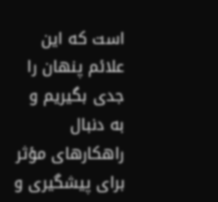است که این علائم پنهان را جدی بگیریم و به دنبال راهکارهای مؤثر برای پیشگیری و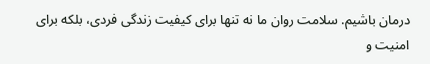درمان باشیم. سلامت روان ما نه تنها برای کیفیت زندگی فردی، بلکه برای امنیت و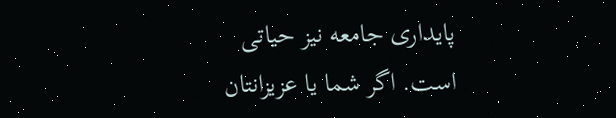پایداری جامعه نیز حیاتی است. اگر شما یا عزیزانتان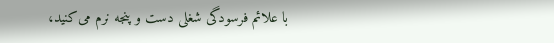با علائم فرسودگی شغلی دست و پنجه نرم می‌کنید،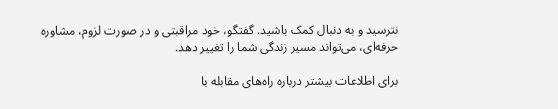نترسید و به دنبال کمک باشید. گفتگو، خود مراقبتی و در صورت لزوم، مشاوره حرفه‌ای، می‌تواند مسیر زندگی شما را تغییر دهد.

برای اطلاعات بیشتر درباره راه‌های مقابله با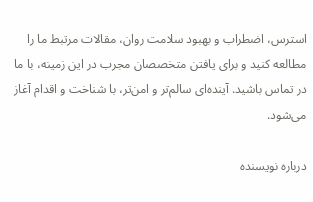استرس، اضطراب و بهبود سلامت روان، مقالات مرتبط ما را مطالعه کنید و برای یافتن متخصصان مجرب در این زمینه، با ما در تماس باشید. آینده‌ای سالم‌تر و امن‌تر، با شناخت و اقدام آغاز می‌شود.

درباره نویسنده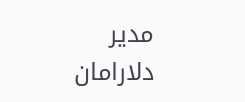مدیر دلارامان